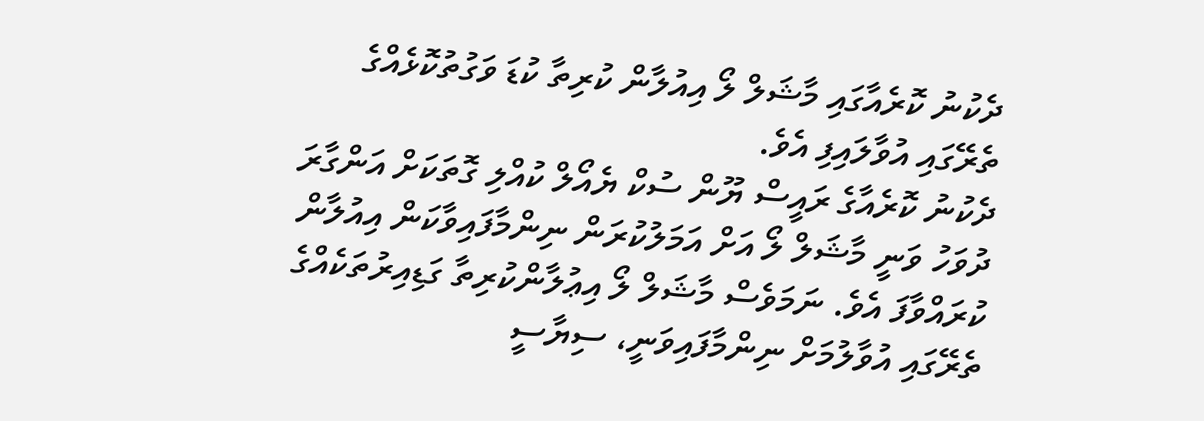ދެކުނު ކޮރެއާގައި މާޝަލް ލޯ އިއުލާން ކުރިތާ ކުޑަ ވަގުތުކޮޅެއްގެ ތެރޭގައި އުވާލައިފި އެވެ.
ދެކުނު ކޮރެއާގެ ރައީސް ޔޫން ސުކް ޔެއޯލް ކުއްލި ގޮތަކަށް އަންގާރަ ދުވަހު ވަނީ މާޝަލް ލޯ އަށް އަމަލުކުރަން ނިންމާފައިވާކަން އިއުލާން ކުރައްވާފަ އެވެ. ނަމަވެސް މާޝަލް ލޯ އިޢުލާންކުރިތާ ގަޑިއިރުތަކެއްގެ ތެރޭގައި އުވާލުމަށް ނިންމާފައިވަނީ، ސިޔާސީ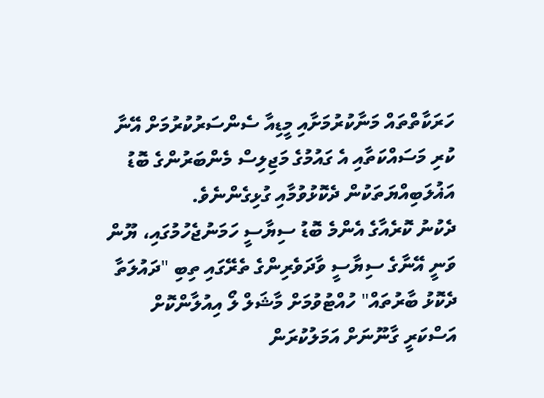ހަރަކާތްތައް މަނާކުރުމަށާއި މީޑިއާ ސެންސަރުކުރުމަށް އޭނާ ކުރި މަސައްކަތާއި އެ ގައުމުގެ މަޖިލިސް މެންބަރުންގެ ބޮޑު އަޣުލަބިއްޔަތަކުން ދެކޮޅުވުމާއި ގުޅިގެންނެވެ.
ދެކުނު ކޮރެއާގެ އެންމެ ބޮޑު ސިޔާސީ ހަމަނުޖެހުމުގައި، ޔޫން ވަނީ އޭނާގެ ސިޔާސީ ވާދަވެރިންގެ ތެރޭގައި ތިބި "ދައުލަތާ ދެކޮޅު ބާރުތައް" ހުއްޓުވުމަށް މާޝަލް ލޯ އިއުލާންކޮށް އަސްކަރީ ގާނޫނަށް އަމަލުކުރަން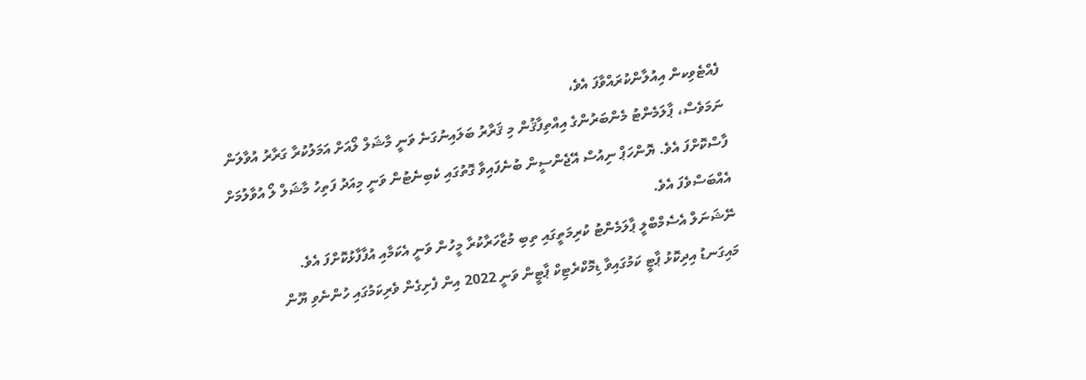ފެއްޓެވިކން އިއުލާންކުރައްވާފަ އެވެ،
ނަމަވެސް، ޕާލަމެންޓު މެންބަރުންގެ އިއްތިފާޤުން މި ޤަރާރު ބަލައިނުގަނެ ވަނީ މާޝަލް ލޯއަށް އަމަލުކުރާ ގަރާރު އުވާލަން ފާސްކޮށްފަ އެވެ. ޔޮންހަޕް ނިއުސް އޭޖެންސީން ބުނެފައިވާ ގޮތުގައި ކެބިނެޓުން ވަނީ މިއަދު ފަތިހު މާޝަލް ލޯ އުވާލުމަށް އެއްބަސްވެފަ އެވެ.
ނޭޝަނަލް އެސެމްބްލީ ޕާލަމެންޓު ކުރިމަތީގައި ތިބި މުޒާހަރާކުރާ މީހުން ވަނީ އެކަމާއި އުފާފާޅުކޮށްފަ އެވެ.
މައިގަނޑު އިދިކޮޅު ޕާޓީ ކަމުގައިވާ ޑިމޮކްރެޓިކް ޕާޓީން ވަނީ 2022 އިން ފެށިގެން ވެރިކަމުގައި ހުންނެވި ޔޫން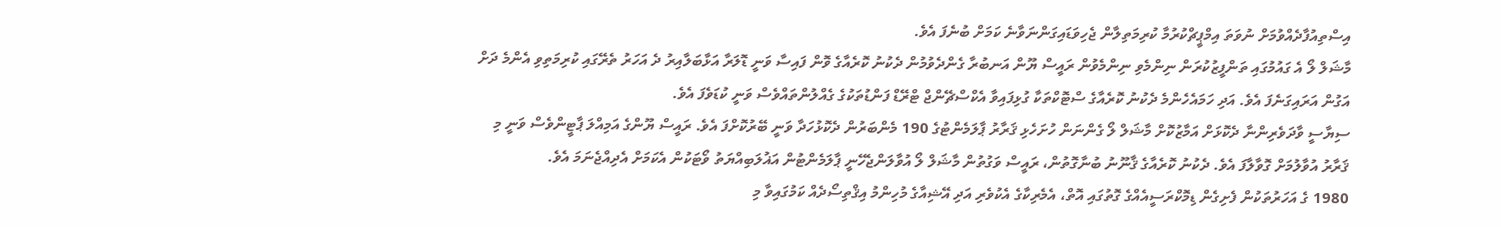އިސްތިއުފާދެއްވުމަށް ނުވަތަ އިމްޕީޗްކުރުމާ ކުރިމަތިލާން ޖެހިވަޑައިގަންނަވާނެ ކަމަށް ބުނެފަ އެވެ.
މާޝަލް ލޯ އެ ގައުމުގައި ތަންފީޒުކުރަން ނިންމެވި ނިންމެވުން ރައީސް ޔޫން އަނބުރާ ގެންދެވުމުން ދެކުނު ކޮރެއާގެ ވޮން ފައިސާ ވަނީ ޑޮލަރާ އަޅާބަލާއިރު ދެ އަހަރު ތެރޭގައި ކުރިމަތިވި އެންމެ ދަށް އަގުން އަރައިގަނެފަ އެވެ. އަދި ހަމައެހެންމެ ދެކުނު ކޮރެއާގެ ސްޓޮކްތަކާ ގުޅިފައިވާ އެކްސްޗޭންޖް ޓްރޭޑް ފަންޑުތަކުގެ ގެއްލުންތައްވެސް ވަނީ ކުޑަވެފަ އެވެ.
ސިޔާސީ ވާދަވެރިންނާ ދެކޮޅަށް އަމާޒުކޮށް މާޝަލް ލޯ ގެންނަން ހުށަހެޅި ޤަރާރު ޕާލަމެންޓުގެ 190 މެންބަރުން ދެކޮޅުހަދާ ވަނީ ބޭރުކޮށްފަ އެވެ. ރައީސް ޔޫންގެ އަމިއްލަ ޕާޓީންވެސް ވަނީ މި ޤަރާރު އުވާލުމަށް ގޮވާލާފަ އެވެ. ދެކުނު ކޮރެއާގެ ޤާނޫނު ބުނާގޮތުން، ރައީސް ވަގުތުން މާޝަލް ލޯ އުވާލަންޖެހޭނީ ޕާލަމެންޓުން އަޣުލަބިއްޔަތު ވޯޓަކުން އެކަމަށް އެދިއްޖެނަމަ އެވެ.
1980 ގެ އަހަރުތަކުން ފެށިގެން ޑިމޮކްރަސީއެއްގެ ގޮތުގައި އޮތް، އެމެރިކާގެ އެކުވެރި އަދި އޭޝިއާގެ މުހިންމު އިޤްތިސޯދެއް ކަމުގައިވާ މި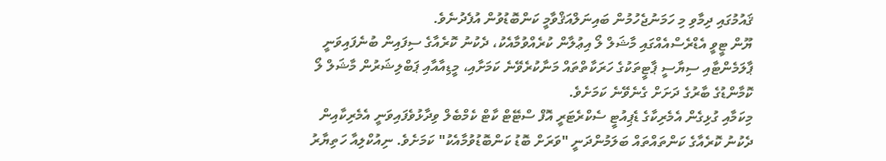ޤައުމުގައި ދިމާވި މި ހަމަނުޖެހުމުން ބައިނަލްއަޤްވާމީ ކަންބޮޑުވުން އުފެދުނެވެ.
ޔޫން ޓީވީ އެޑްރެސްއެއްގައި މާޝަލް ލޯ އިޢުލާން ކުރެއްވުމާއެކު، ދެކުނު ކޮރެއާގެ ސިފައިން ބުނެފައިވަނީ ޕާލަމެންޓާއި ސިޔާސީ ޕާޓީތަކުގެ ހަރަކާތްތައް މަނާކުރެވޭނެ ކަމަށާއި، މީޑިއާއާއި ޕަބްލިޝަރުން މާޝަލް ލޯ ކޮމާންޑުގެ ބާރުގެ ދަށަށް ގެނެވޭނެ ކަމަށެވެ.
މިކަމާއި ގުޅިގެން އެމެރިކާގެ ޑެޕިއުޓީ ސެކްރެޓަރީ އޮފް ސްޓޭޓް ކާޓް ކެމްބެލް ވިދާޅުވެފައިވަނީ އެމެރިކާއިން ދެކުނު ކޮރެއާގެ ކަންތައްތައް ބަލަމުންދަނީ "ވަރަށް ބޮޑު ކަންބޮޑުވުމާއެކު" ކަމަށެވެ. ނިއުކްލިއާ ހަތިޔާރު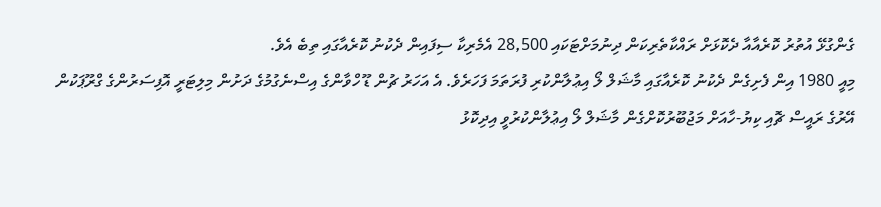ގެންގުޅޭ އުތުރު ކޮރެއާއާ ދެކޮޅަށް ރައްކާތެރިކަން ދިނުމަށްޓަކައި 28,500 އެމެރިކާ ސިފައިން ދެކުނު ކޮރެއާގައި ތިބެ އެވެ.
މިއީ 1980 އިން ފެށިގެން ދެކުނު ކޮރެއާގައި މާޝަލް ލޯ އިޢުލާންކުރި ފުރަތަމަ ފަހަރެވެ. އެ އަހަރު ޗުން ޑޫ ހްވާންގެ އިސްނެގުމުގެ ދަށުން މިލިޓަރީ އޮފިސަރުންގެ ގްރޫޕަކުން އޭރުގެ ރައީސް ޗޮއި ކިޔު-ހާއަށް މަޖުބޫރުކޮށްގެން މާޝަލް ލޯ އިޢުލާންކުރުވީ އިދިކޮޅު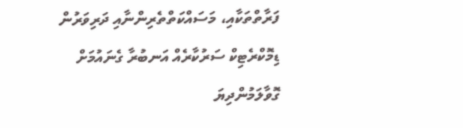ފަރާތްތަކާއި، މަސައްކަތްތެރިންނާއި ދަރިވަރުން ޑިމޮކްރެޓިކް ސަރުކާރެއް އަނބުރާ ގެނައުމަށް ގޮވާލަމުންދިޔަ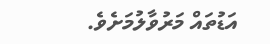އަޑުތައް މަރުވާލުމަށެވެ.